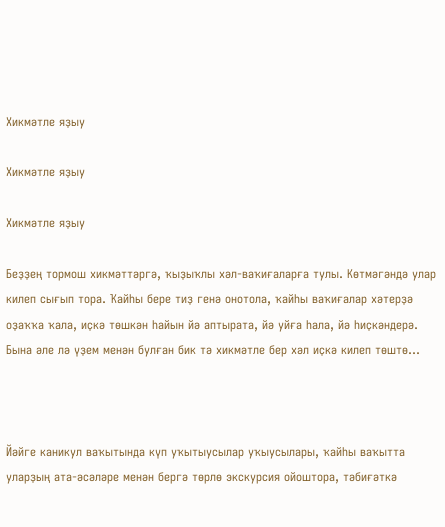Хикмәтле яҙыу

Хикмәтле яҙыу

Хикмәтле яҙыу

Беҙҙең тормош хикмәттәргә, ҡыҙыҡлы хәл-ваҡиғаларға тулы. Көтмәгәндә улар килеп сығып тора. Ҡайһы бере тиҙ генә онотола, ҡайһы ваҡиғалар хәтерҙә оҙаҡҡа ҡала, иҫкә төшкән һайын йә аптырата, йә уйға һала, йә һиҫкәндерә. Бына әле лә үҙем менән булған бик тә хикмәтле бер хәл иҫкә килеп төштө...



Йәйге каникул ваҡытында күп уҡытыусылар уҡыусылары, ҡайһы ваҡытта уларҙың ата-әсәләре менән бергә төрлө экскурсия ойоштора, тәбиғәткә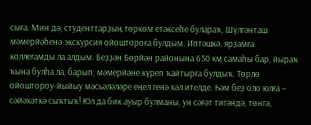сыға. Мин дә, студенттарҙың төркөм етәксеһе булараҡ, Шүлгәнташ мәмерйәһенә экскурсия ойоштороға булдым. Иптәшкә, ярҙамға коллегамды ла алдым. Беҙҙән Бөрйән районына 650 км самаһы бар, йыраҡ ҡына булһа ла, барып, мәмерйәне күреп ҡайтырға булдыҡ. Төрлө ойоштороу-йыйыу мәсьәләләре еңел генә хәл ителде. Һәм беҙ оло юлға – сәйәхәткә сыҡтыҡ! Юл да бик ауыр булманы, ун сәғәт тигәндә, төнгә,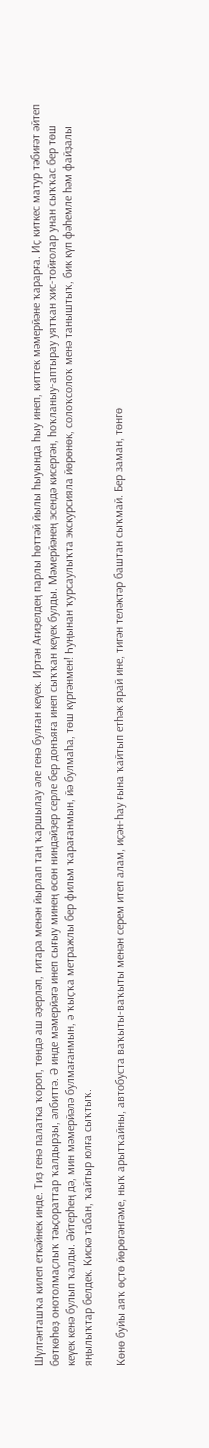Шүлгәнташҡа килеп еткәйнек инде. Тиҙ генә палатка ҡороп, төндә аш әҙерләп, гитара менән йырлап таң ҡаршылау әле генә булған кеүек. Иртән Ағиҙелдең парлы һөттәй йылы һыуында һыу инеп, киттек мәмерйәне ҡарарға. Иҫ киткес матур тәбиғәт әйтеп бөткөһөҙ онотолмаҫлыҡ тәьҫораттар ҡалдырҙы, әлбиттә. Ә инде мәмерйәгә инеп сығыу минең өсөн ниндәйҙер серле бер донъяға инеп сыҡҡан кеүек булды. Мәмерйәнең эсендә кисергән, һоҡланыу-аптырау уятҡан хис-тойғолар унан сыҡҡас бер төш кеүек кенә булып ҡалды. Әйтерһең дә, мин мәмерйәлә булмағанмын, ә ҡыҫҡа метражлы бер фильм ҡарағанмын, йә булмаһа, төш күргәнмен! Һуңынан ҡурсаулыҡта экскурсияла йөрөнөк, солоҡсолоҡ менә таныштыҡ, бик күп фәһемле һәм файҙалы яңылыҡтар белдек. Кискә табан, ҡайтыр юлға сыҡтыҡ.

Көнө буйы аяҡ өҫтө йөрөгәнгәме, ныҡ арытҡайны, автобуста ваҡыты-ваҡыты менән серем итеп алам, иҫән-һау ғына ҡайтып етһәк ярай ине, тигән теләктәр баштан сыҡмай. Бер заман, төнгө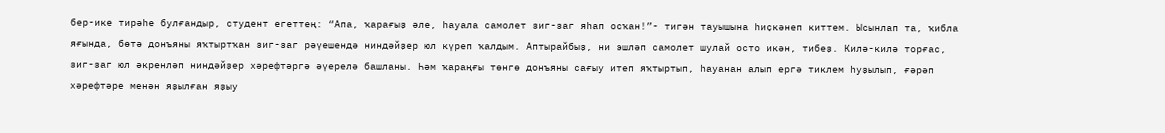бер-ике тирәһе булғандыр, студент егеттең: “Апа, ҡарағыҙ әле, һауала самолет зиг-заг яһап осҡан!”- тигән тауышына һиҫкәнеп киттем. Ысынлап та, ҡибла яғында, бөтә донъяны яҡтыртҡан зиг-заг рәүешендә ниндәйҙер юл күреп ҡалдым. Аптырайбыҙ, ни эшләп самолет шулай осто икән, тибеҙ. Килә-килә торғас, зиг-заг юл әкренләп ниндәйҙер хәрефтәргә әүерелә башланы. Һәм ҡараңғы төнгө донъяны сағыу итеп яҡтыртып, һауанан алып ергә тиклем һуҙылып, ғәрәп хәрефтәре менән яҙылған яҙыу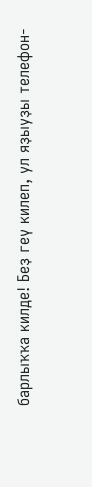барлыҡҡа килде! Беҙ геү килеп, ул яҙыуҙы телефон-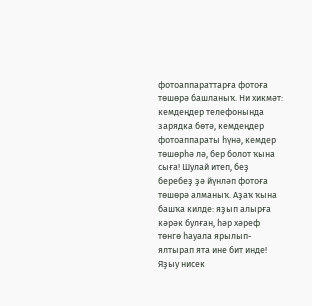фотоаппараттарға фотоға төшөрә башланыҡ. Ни хикмәт: кемдеңдер телефонында зарядка бөтә, кемдеңдер фотоаппараты һүнә, кемдер төшөрһә лә, бер болот ҡына сыға! Шулай итеп, беҙ беребеҙ ҙә йүнләп фотоға төшөрә алманыҡ. Аҙаҡ ҡына башҡа килде: яҙып алырға кәрәк булған, һәр хәреф төнгө һауала ярылып-ялтырап ята ине бит инде! Яҙыу нисек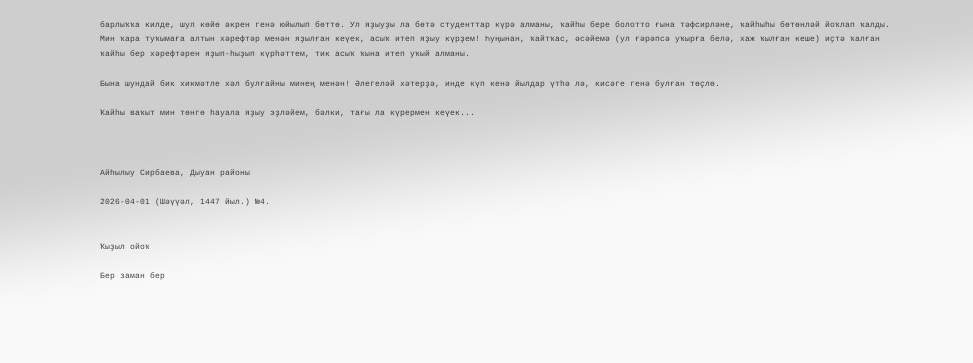барлыҡҡа килде, шул көйө әкрен генә юйылып бөттө. Ул яҙыуҙы ла бөтә студенттар күрә алманы, ҡайһы бере болотто ғына тәфсирләне, ҡайһыһы бөтөнләй йоҡлап ҡалды. Мин ҡара туҡымаға алтын хәрефтәр менән яҙылған кеүек, асыҡ итеп яҙыу күрҙем! Һуңынан, ҡайтҡас, әсәйемә (ул ғәрәпсә уҡырға белә, хаж ҡылған кеше) иҫтә ҡалған ҡайһы бер хәрефтәрен яҙып-һыҙып күрһәттем, тик асыҡ ҡына итеп уҡый алманы.

Бына шундай бик хикмәтле хәл булғайны минең менән! Әлегеләй хәтерҙә, инде күп кенә йылдар үтһә лә, кисәге генә булған төҫлө.

Ҡайһы ваҡыт мин төнгө һауала яҙыу эҙләйем, бәлки, тағы ла күрермен кеүек...



Айһылыу Сирбаева, Дыуан районы

2026-04-01 (Шәүүәл, 1447 йыл.) №4.


Ҡыҙыл ойоҡ

Бер заман бер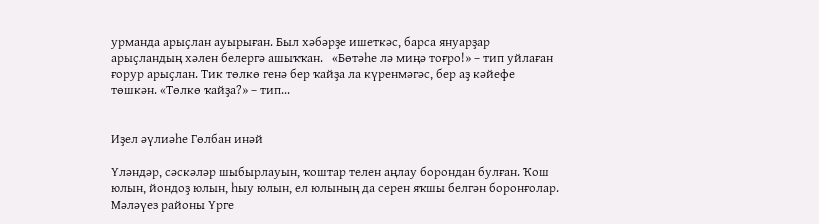урманда арыҫлан ауырыған. Был хәбәрҙе ишеткәс, барса януарҙар арыҫландың хәлен белергә ашыҡҡан.   «Бөтәһе лә миңә тоғро!» – тип уйлаған ғорур арыҫлан. Тик төлкө генә бер ҡайҙа ла күренмәгәс, бер аҙ кәйефе төшкән. «Төлкө ҡайҙа?» – тип...


Иҙел әүлиәһе Гөлбан инәй

Үләндәр, сәскәләр шыбырлауын, ҡоштар телен аңлау борондан булған. Ҡош юлын, йондоҙ юлын, һыу юлын, ел юлының да серен яҡшы белгән боронғолар.   Мәләүез районы Үрге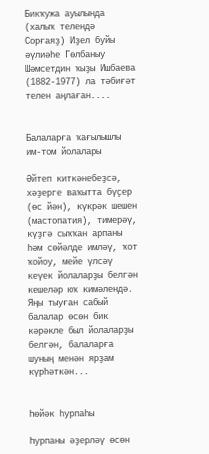Бикҡужа ауылында (халыҡ телендә Сорғаяҙ) Иҙел буйы әүлиәһе Гөлбаныу Шәмсетдин ҡыҙы Ишбаева (1882-1977) ла тәбиғәт телен аңлаған....


Балаларға ҡағылышлы им-том йолалары

Әйтеп киткәнебеҙсә, хәҙерге ваҡытта бүҫер (өс йән), күкрәк шешен (мастопатия), тимерәү, күҙгә сыҡҡан арпаны һәм сөйәлде имләү, ҡот ҡойоу, мейе үлсәү кеүек йолаларҙы белгән кешеләр юҡ кимәлендә. Яңы тыуған сабый балалар өсөн бик кәрәкле был йолаларҙы белгән, балаларға шуның менән ярҙам күрһәткән...


Һөйәк һурпаһы

Һурпаны әҙерләү өсөн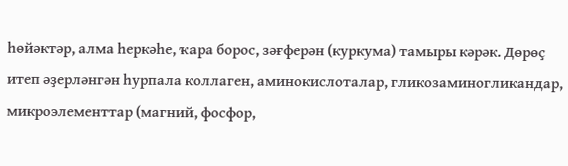һөйәктәр, алма һеркәһе, ҡара борос, зәғферән (куркума) тамыры кәрәк. Дөрөҫ итеп әҙерләнгән һурпала коллаген, аминокислоталар, гликозаминогликандар, микроэлементтар (магний, фосфор,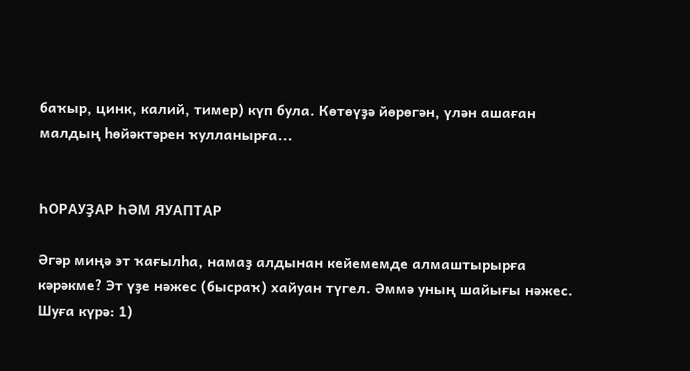баҡыр, цинк, калий, тимер) күп була. Көтөүҙә йөрөгән, үлән ашаған малдың һөйәктәрен ҡулланырға...


ҺОРАУҘАР ҺӘМ ЯУАПТАР

Әгәр миңә эт ҡағылһа, намаҙ алдынан кейемемде алмаштырырға кәрәкме? Эт үҙе нәжес (бысраҡ) хайуан түгел. Әммә уның шайығы нәжес. Шуға күрә: 1)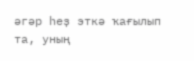әгәр һеҙ эткә ҡағылып та, уның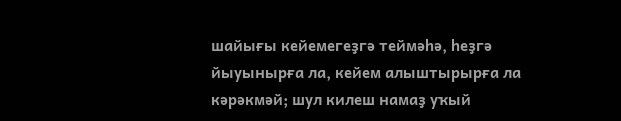шайығы кейемегеҙгә теймәһә, һеҙгә йыуынырға ла, кейем алыштырырға ла кәрәкмәй; шул килеш намаҙ уҡый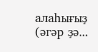алаһығыҙ (әгәр ҙә...